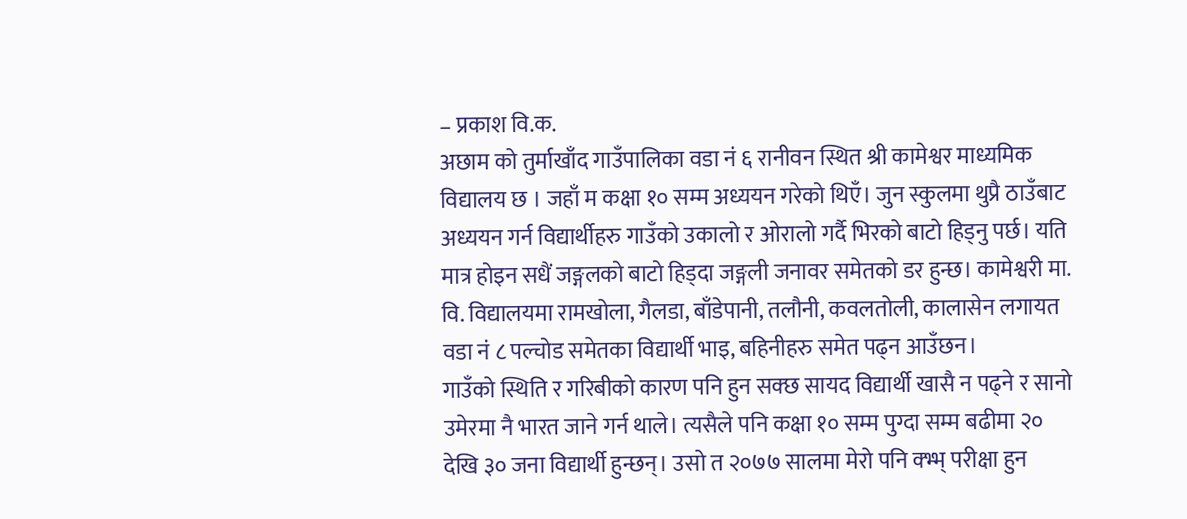– प्रकाश वि.क.
अछाम को तुर्माखाँद गाउँपालिका वडा नं ६ रानीवन स्थित श्री कामेश्वर माध्यमिक विद्यालय छ । जहाँ म कक्षा १० सम्म अध्ययन गरेको थिएँ। जुन स्कुलमा थुप्रै ठाउँबाट अध्ययन गर्न विद्यार्थीहरु गाउँको उकालो र ओरालो गर्दै भिरको बाटो हिड्नु पर्छ। यति मात्र होइन सधैं जङ्गलको बाटो हिड्दा जङ्गली जनावर समेतको डर हुन्छ। कामेश्वरी मा. वि. विद्यालयमा रामखोला, गैलडा, बाँडेपानी, तलौनी, कवलतोली, कालासेन लगायत वडा नं ८ पल्चोड समेतका विद्यार्थी भाइ, बहिनीहरु समेत पढ्न आउँछन।
गाउँको स्थिति र गरिबीको कारण पनि हुन सक्छ सायद विद्यार्थी खासै न पढ्ने र सानो उमेरमा नै भारत जाने गर्न थाले। त्यसैले पनि कक्षा १० सम्म पुग्दा सम्म बढीमा २० देखि ३० जना विद्यार्थी हुन्छन्। उसो त २०७७ सालमा मेरो पनि क्भ्भ् परीक्षा हुन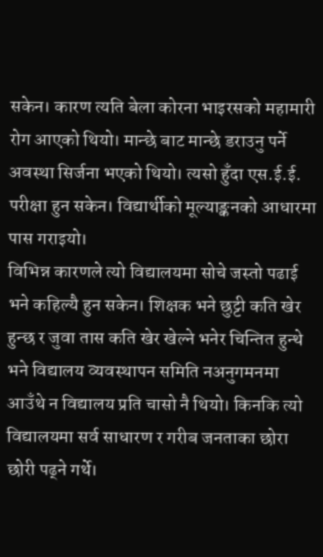सकेन। कारण त्यति बेला कोरना भाइरसको महामारी रोग आएको थियो। मान्छे बाट मान्छे डराउनु पर्ने अवस्था सिर्जना भएको थियो। त्यसो हुँदा एस.ई.ई. परीक्षा हुन सकेन। विद्यार्थीको मूल्याङ्कनको आधारमा पास गराइयो।
विभिन्न कारणले त्यो विद्यालयमा सोचे जस्तो पढाई भने कहिल्यै हुन सकेन। शिक्षक भने छुट्टी कति खेर हुन्छ र जुवा तास कति खेर खेल्ने भनेर चिन्तित हुन्थे भने विद्यालय व्यवस्थापन समिति नअनुगमनमा आउँथे न विद्यालय प्रति चासो नै थियो। किनकि त्यो विद्यालयमा सर्व साधारण र गरीब जनताका छोरा छोरी पढ्ने गर्थे।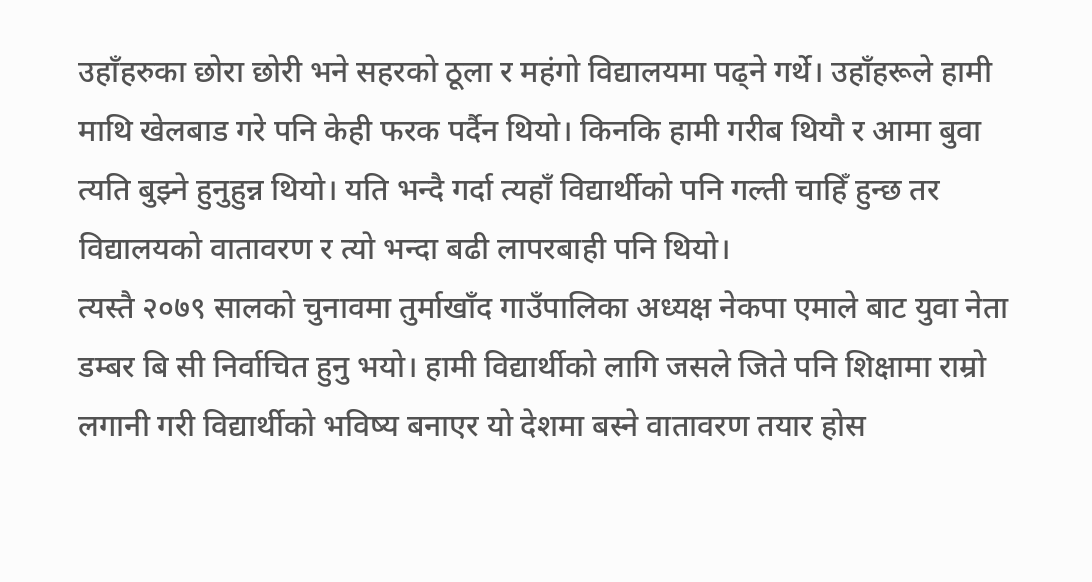उहाँहरुका छोरा छोरी भने सहरको ठूला र महंगो विद्यालयमा पढ्ने गर्थे। उहाँहरूले हामी माथि खेलबाड गरे पनि केही फरक पर्दैन थियो। किनकि हामी गरीब थियौ र आमा बुवा त्यति बुझ्ने हुनुहुन्न थियो। यति भन्दै गर्दा त्यहाँ विद्यार्थीको पनि गल्ती चाहिँ हुन्छ तर विद्यालयको वातावरण र त्यो भन्दा बढी लापरबाही पनि थियो।
त्यस्तै २०७९ सालको चुनावमा तुर्माखाँद गाउँपालिका अध्यक्ष नेकपा एमाले बाट युवा नेता डम्बर बि सी निर्वाचित हुनु भयो। हामी विद्यार्थीको लागि जसले जिते पनि शिक्षामा राम्रो लगानी गरी विद्यार्थीको भविष्य बनाएर यो देशमा बस्ने वातावरण तयार होस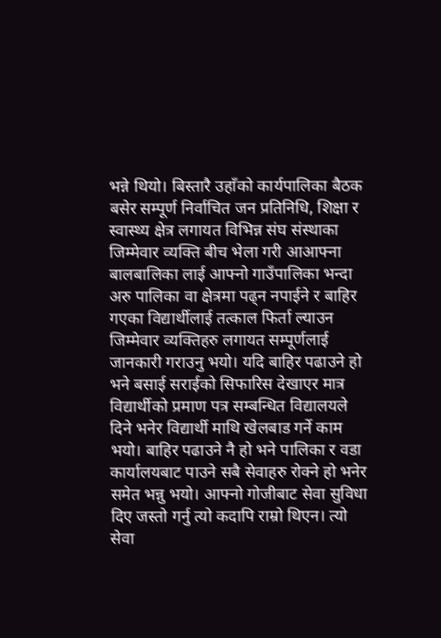भन्ने थियो। बिस्तारै उहाँको कार्यपालिका बैठक बसेर सम्पूर्ण निर्वाचित जन प्रतिनिधि, शिक्षा र स्वास्थ्य क्षेत्र लगायत विभिन्न संघ संस्थाका जिम्मेवार व्यक्ति बीच भेला गरी आआफ्ना बालबालिका लाई आफ्नो गाउँपालिका भन्दा अरु पालिका वा क्षेत्रमा पढ्न नपाईने र बाहिर गएका विद्यार्थीलाई तत्काल फिर्ता ल्याउन जिम्मेवार व्यक्तिहरु लगायत सम्पूर्णलाई जानकारी गराउनु भयो। यदि बाहिर पढाउने हो भने बसाई सराईको सिफारिस देखाएर मात्र विद्यार्थीको प्रमाण पत्र सम्बन्धित विद्यालयले दिने भनेर विद्यार्थी माथि खेलबाड गर्ने काम भयो। बाहिर पढाउने नै हो भने पालिका र वडा कार्यालयबाट पाउने सबै सेवाहरु रोक्ने हो भनेर समेत भन्नु भयो। आफ्नो गोजीबाट सेवा सुविधा दिए जस्तो गर्नु त्यो कदापि राम्रो थिएन। त्यो सेवा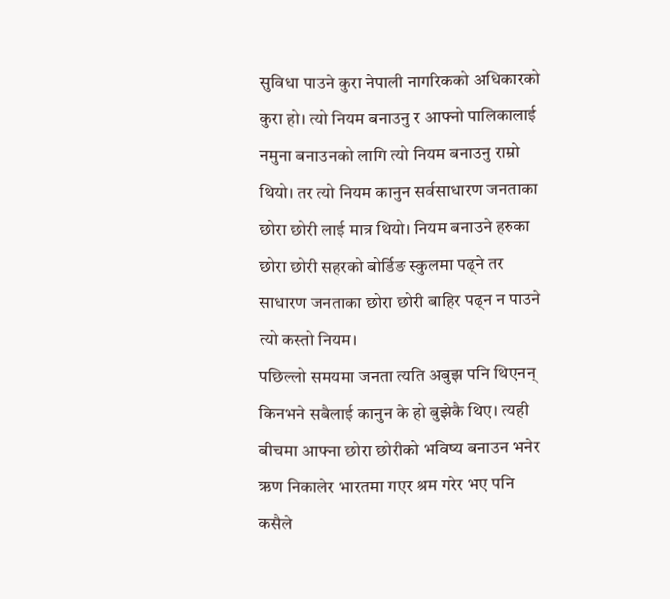सुविधा पाउने कुरा नेपाली नागरिकको अधिकारको कुरा हो। त्यो नियम बनाउनु र आफ्नो पालिकालाई नमुना बनाउनको लागि त्यो नियम बनाउनु राम्रो थियो। तर त्यो नियम कानुन सर्वसाधारण जनताका छोरा छोरी लाई मात्र थियो। नियम बनाउने हरुका छोरा छोरी सहरको बोर्डिङ स्कुलमा पढ्ने तर साधारण जनताका छोरा छोरी बाहिर पढ्न न पाउने त्यो कस्तो नियम।
पछिल्लो समयमा जनता त्यति अबुझ पनि थिएनन् किनभने सबैलाई कानुन के हो बुझेकै थिए। त्यही बीचमा आफ्ना छोरा छोरीको भविष्य बनाउन भनेर ऋण निकालेर भारतमा गएर श्रम गरेर भए पनि कसैले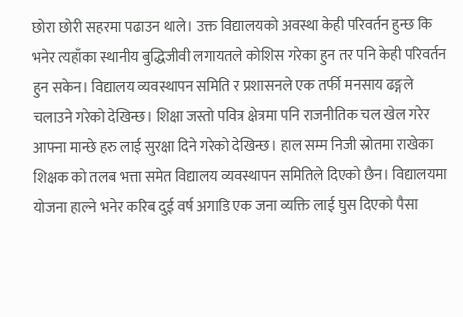छोरा छोरी सहरमा पढाउन थाले। उक्त विद्यालयको अवस्था केही परिवर्तन हुन्छ कि भनेर त्यहाँका स्थानीय बुद्धिजीवी लगायतले कोशिस गरेका हुन तर पनि केही परिवर्तन हुन सकेन। विद्यालय व्यवस्थापन समिति र प्रशासनले एक तर्फी मनसाय ढङ्गले चलाउने गरेको देखिन्छ। शिक्षा जस्तो पवित्र क्षेत्रमा पनि राजनीतिक चल खेल गरेर आफ्ना मान्छे हरु लाई सुरक्षा दिने गरेको देखिन्छ। हाल सम्म निजी स्रोतमा राखेका शिक्षक को तलब भत्ता समेत विद्यालय व्यवस्थापन समितिले दिएको छैन। विद्यालयमा योजना हाल्ने भनेर करिब दुई वर्ष अगाडि एक जना व्यक्ति लाई घुस दिएको पैसा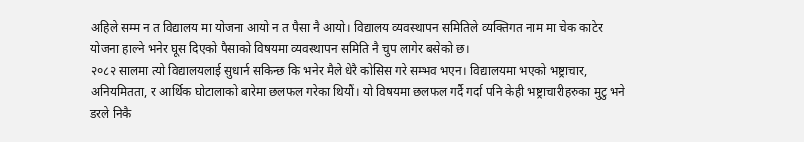अहिले सम्म न त विद्यालय मा योजना आयो न त पैसा नै आयो। विद्यालय व्यवस्थापन समितिले व्यक्तिगत नाम मा चेक काटेर योजना हाल्ने भनेर घूस दिएको पैसाको विषयमा व्यवस्थापन समिति नै चुप लागेर बसेको छ।
२०८२ सालमा त्यो विद्यालयलाई सुधार्न सकिन्छ कि भनेर मैले धेरै कोसिस गरे सम्भव भएन। विद्यालयमा भएको भष्ट्राचार, अनियमितता, र आर्थिक घोटालाको बारेमा छलफल गरेका थियौं। यो विषयमा छलफल गर्दै गर्दा पनि केही भष्ट्राचारीहरुका मुटु भने डरले निकै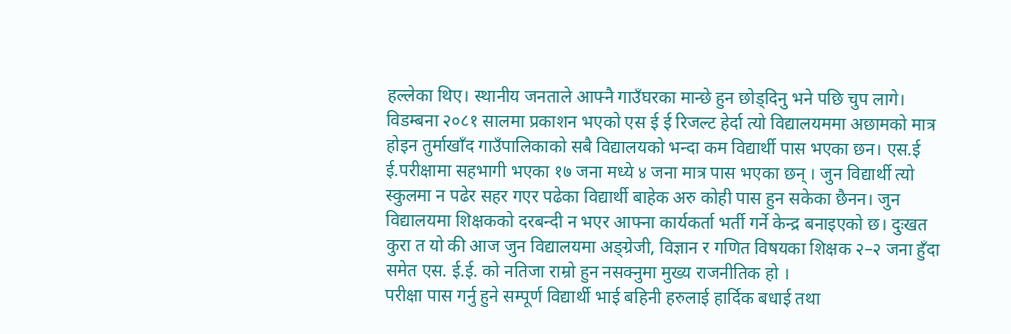हल्लेका थिए। स्थानीय जनताले आफ्नै गाउँघरका मान्छे हुन छोड्दिनु भने पछि चुप लागे।
विडम्बना २०८१ सालमा प्रकाशन भएको एस ई ई रिजल्ट हेर्दा त्यो विद्यालयममा अछामको मात्र होइन तुर्माखाँद गाउँपालिकाको सबै विद्यालयको भन्दा कम विद्यार्थी पास भएका छन। एस.ई ई.परीक्षामा सहभागी भएका १७ जना मध्ये ४ जना मात्र पास भएका छन् । जुन विद्यार्थी त्यो स्कुलमा न पढेर सहर गएर पढेका विद्यार्थी बाहेक अरु कोही पास हुन सकेका छैनन। जुन विद्यालयमा शिक्षकको दरबन्दी न भएर आफ्ना कार्यकर्ता भर्ती गर्ने केन्द्र बनाइएको छ। दुःखत कुरा त यो की आज जुन विद्यालयमा अङ्ग्रेजी, विज्ञान र गणित विषयका शिक्षक २–२ जना हुँदा समेत एस. ई.ई. को नतिजा राम्रो हुन नसक्नुमा मुख्य राजनीतिक हो ।
परीक्षा पास गर्नु हुने सम्पूर्ण विद्यार्थी भाई बहिनी हरुलाई हार्दिक बधाई तथा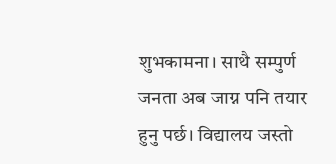शुभकामना। साथै सम्पुर्ण जनता अब जाग्न पनि तयार हुनु पर्छ। विद्यालय जस्तो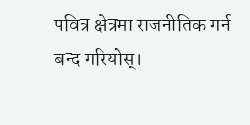पवित्र क्षेत्रमा राजनीतिक गर्न बन्द गरियोस्।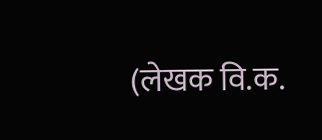(लेखक वि.क.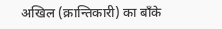अखिल (क्रान्तिकारी) का बाँके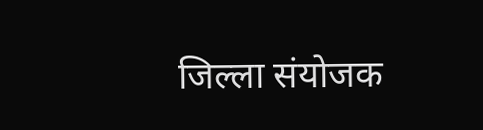जिल्ला संयोजक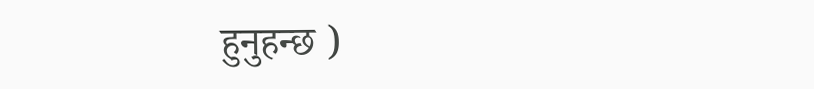हुनुहन्छ )